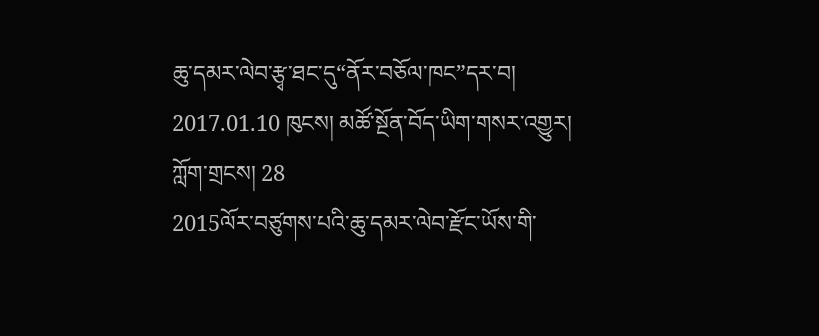ཆུ་དམར་ལེབ་རྩྭ་ཐང་དུ“ནོར་བཅོལ་ཁང”དར་བ།
2017.01.10 ཁུངས། མཚོ་སྔོན་བོད་ཡིག་གསར་འགྱུར། ཀློག་གྲངས། 28
2015ལོར་བཙུགས་པའི་ཆུ་དམར་ལེབ་རྫོང་ཡོས་གི་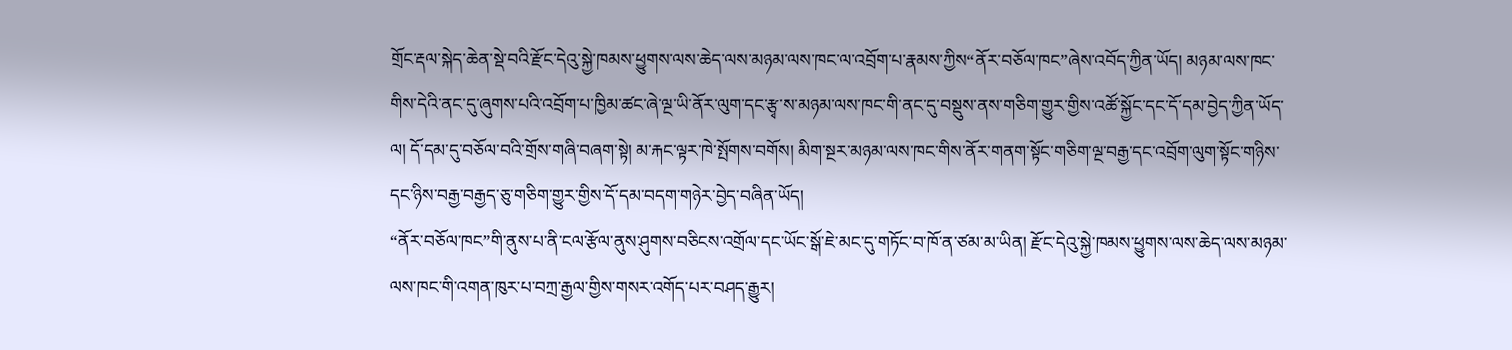གྲོང་རྡལ་སྐེད་ཆེན་སྡེ་བའི་རྫོང་དེའུ་སྐྱེ་ཁམས་ཕྱུགས་ལས་ཆེད་ལས་མཉམ་ལས་ཁང་ལ་འབྲོག་པ་རྣམས་ཀྱིས“ནོར་བཅོལ་ཁང”ཞེས་འབོད་ཀྱིན་ཡོད། མཉམ་ལས་ཁང་གིས་དེའི་ནང་དུ་ཞུགས་པའི་འབྲོག་པ་ཁྱིམ་ཚང་ཞེ་ལྔ་ཡི་ནོར་ལུག་དང་རྩྭ་ས་མཉམ་ལས་ཁང་གི་ནང་དུ་བསྡུས་ནས་གཅིག་གྱུར་གྱིས་འཚོ་སྐྱོང་དང་དོ་དམ་བྱེད་ཀྱིན་ཡོད་ལ། དོ་དམ་དུ་བཅོལ་བའི་གྲོས་གཞི་བཞག་སྟེ། མ་རྐང་ལྟར་ཁེ་སྤོགས་བགོས། མིག་སྔར་མཉམ་ལས་ཁང་གིས་ནོར་གནག་སྟོང་གཅིག་ལྔ་བརྒྱ་དང་འབྲོག་ལུག་སྟོང་གཉིས་དང་ཉིས་བརྒྱ་བརྒྱད་ཅུ་གཅིག་གྱུར་གྱིས་དོ་དམ་བདག་གཉེར་བྱེད་བཞིན་ཡོད།
“ནོར་བཅོལ་ཁང”གི་ནུས་པ་ནི་ངལ་རྩོལ་ནུས་ཤུགས་བཅིངས་འགྲོལ་དང་ཡོང་སྒོ་ཇེ་མང་དུ་གཏོང་བ་ཁོ་ན་ཙམ་མ་ཡིན། རྫོང་དེའུ་སྐྱེ་ཁམས་ཕྱུགས་ལས་ཆེད་ལས་མཉམ་ལས་ཁང་གི་འགན་ཁུར་པ་བཀྲ་རྒྱལ་གྱིས་གསར་འགོད་པར་བཤད་རྒྱུར།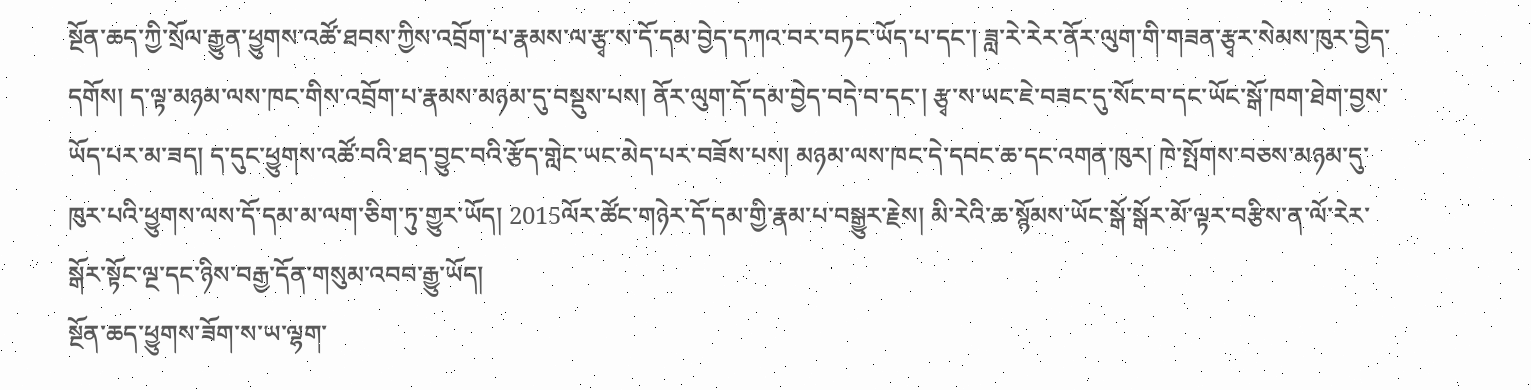སྔོན་ཆད་ཀྱི་སྲོལ་རྒྱུན་ཕྱུགས་འཚོ་ཐབས་ཀྱིས་འབྲོག་པ་རྣམས་ལ་རྩྭ་ས་དོ་དམ་བྱེད་དཀའ་བར་བཏང་ཡོད་པ་དང་། ཟླ་རེ་རེར་ནོར་ལུག་གི་གཟན་རྩྭར་སེམས་ཁུར་བྱེད་དགོས། ད་ལྟ་མཉམ་ལས་ཁང་གིས་འབྲོག་པ་རྣམས་མཉམ་དུ་བསྡུས་པས། ནོར་ལུག་དོ་དམ་བྱེད་བདེ་བ་དང་། རྩྭ་ས་ཡང་ཇེ་བཟང་དུ་སོང་བ་དང་ཡོང་སྒོ་ཁག་ཐེག་བྱས་ཡོད་པར་མ་ཟད། ད་དུང་ཕྱུགས་འཚོ་བའི་ཐད་བྱུང་བའི་རྩོད་གླེང་ཡང་མེད་པར་བཟོས་པས། མཉམ་ལས་ཁང་དེ་དབང་ཆ་དང་འགན་ཁུར། ཁེ་སྤོགས་བཅས་མཉམ་དུ་ཁུར་པའི་ཕྱུགས་ལས་དོ་དམ་མ་ལག་ཅིག་ཏུ་གྱུར་ཡོད། 2015ལོར་ཚོང་གཉེར་དོ་དམ་གྱི་རྣམ་པ་བསྒྱུར་རྗེས། མི་རེའི་ཆ་སྙོམས་ཡོང་སྒོ་སྒོར་མོ་ལྟར་བརྩིས་ན་ལོ་རེར་སྒོར་སྟོང་ལྔ་དང་ཉིས་བརྒྱ་དོན་གསུམ་འབབ་རྒྱུ་ཡོད།
སྔོན་ཆད་ཕྱུགས་ཟོག་ས་ཡ་ལྷག་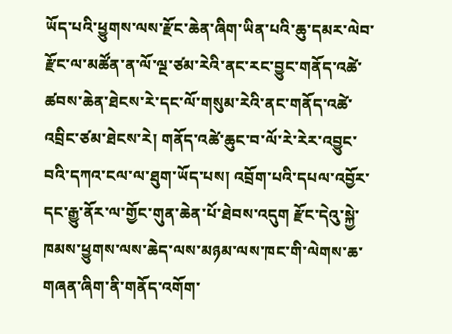ཡོད་པའི་ཕྱུགས་ལས་རྫོང་ཆེན་ཞིག་ཡིན་པའི་ཆུ་དམར་ལེབ་རྫོང་ལ་མཚོན་ན་ལོ་ལྔ་ཙམ་རེའི་ནང་རང་བྱུང་གནོད་འཚེ་ཚབས་ཆེན་ཐེངས་རེ་དང་ལོ་གསུམ་རེའི་ནང་གནོད་འཚེ་འབྲིང་ཙམ་ཐེངས་རེ། གནོད་འཚེ་ཆུང་བ་ལོ་རེ་རེར་འབྱུང་བའི་དཀའ་ངལ་ལ་ཐུག་ཡོད་པས། འབྲོག་པའི་དཔལ་འབྱོར་དང་རྒྱུ་ནོར་ལ་གྱོང་གུན་ཆེན་པོ་ཐེབས་འདུག རྫོང་དེའུ་སྐྱེ་ཁམས་ཕྱུགས་ལས་ཆེད་ལས་མཉམ་ལས་ཁང་གི་ལེགས་ཆ་གཞན་ཞིག་ནི་གནོད་འགོག་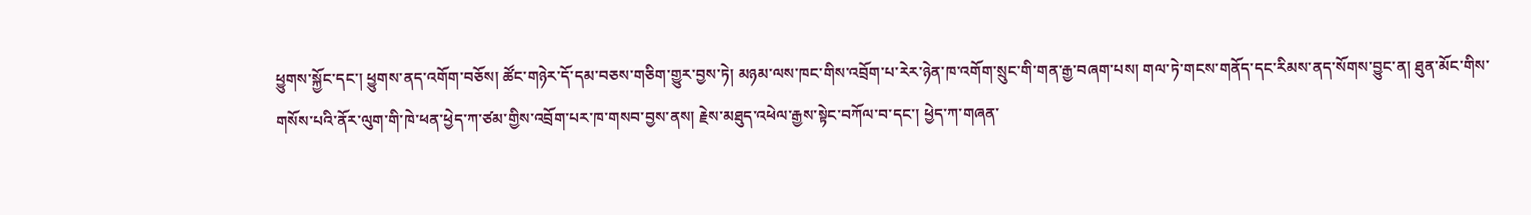ཕྱུགས་སྐྱོང་དང་། ཕྱུགས་ནད་འགོག་བཅོས། ཚོང་གཉེར་དོ་དམ་བཅས་གཅིག་གྱུར་བྱས་ཏེ། མཉམ་ལས་ཁང་གིས་འབྲོག་པ་རེར་ཉེན་ཁ་འགོག་སྲུང་གི་གན་རྒྱ་བཞག་པས། གལ་ཏེ་གངས་གནོད་དང་རིམས་ནད་སོགས་བྱུང་ན། ཐུན་མོང་གིས་གསོས་པའི་ནོར་ལུག་གི་ཁེ་ཕན་ཕྱེད་ཀ་ཙམ་གྱིས་འབྲོག་པར་ཁ་གསབ་བྱས་ནས། རྗེས་མཐུད་འཕེལ་རྒྱས་སྟེང་བཀོལ་བ་དང་། ཕྱེད་ཀ་གཞན་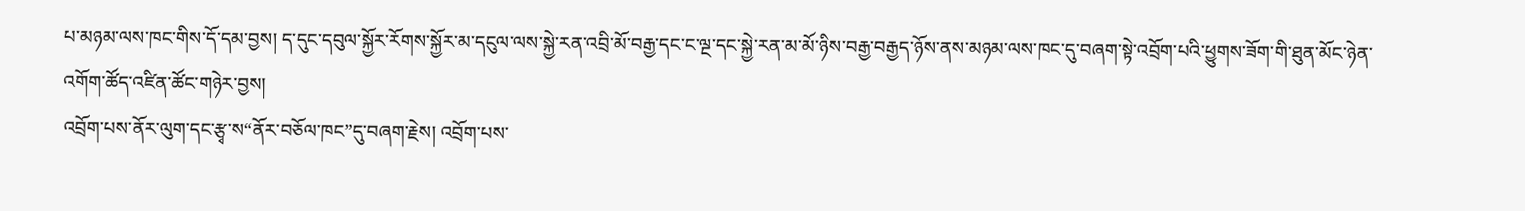པ་མཉམ་ལས་ཁང་གིས་དོ་དམ་བྱས། ད་དུང་དབུལ་སྐྱོར་རོགས་སྐྱོར་མ་དངུལ་ལས་སྐྱེ་རན་འབྲི་མོ་བརྒྱ་དང་ང་ལྔ་དང་སྐྱེ་རན་མ་མོ་ཉིས་བརྒྱ་བརྒྱད་ཉོས་ནས་མཉམ་ལས་ཁང་དུ་བཞག་སྟེ་འབྲོག་པའི་ཕྱུགས་ཟོག་གི་ཐུན་མོང་ཉེན་འགོག་ཚོད་འཛིན་ཚོང་གཉེར་བྱས།
འབྲོག་པས་ནོར་ལུག་དང་རྩྭ་ས“ནོར་བཅོལ་ཁང”དུ་བཞག་རྗེས། འབྲོག་པས་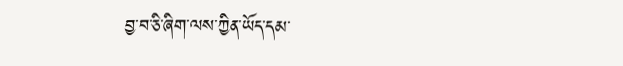བྱ་བ་ཅི་ཞིག་ལས་ཀྱིན་ཡོད་དམ་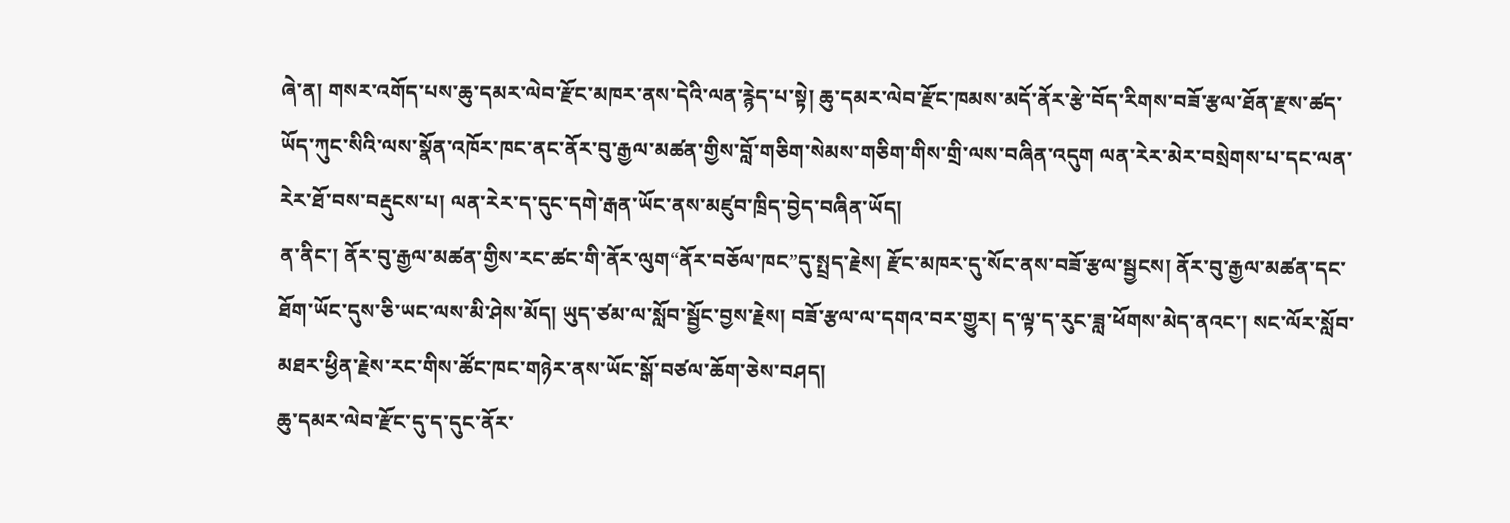ཞེ་ན། གསར་འགོད་པས་ཆུ་དམར་ལེབ་རྫོང་མཁར་ནས་དེའི་ལན་རྙེད་པ་སྟེ། ཆུ་དམར་ལེབ་རྫོང་ཁམས་མདོ་ནོར་རྩེ་བོད་རིགས་བཟོ་རྩལ་ཐོན་རྫས་ཚད་ཡོད་ཀུང་སིའི་ལས་སྣོན་འཁོར་ཁང་ནང་ནོར་བུ་རྒྱལ་མཚན་གྱིས་བློ་གཅིག་སེམས་གཅིག་གིས་གྲི་ལས་བཞིན་འདུག ལན་རེར་མེར་བསྲེགས་པ་དང་ལན་རེར་ཐོ་བས་བརྡུངས་པ། ལན་རེར་ད་དུང་དགེ་རྒན་ཡོང་ནས་མཛུབ་ཁྲིད་བྱེད་བཞིན་ཡོད།
ན་ནིང་། ནོར་བུ་རྒྱལ་མཚན་གྱིས་རང་ཚང་གི་ནོར་ལུག“ནོར་བཅོལ་ཁང”དུ་སྤྲད་རྗེས། རྫོང་མཁར་དུ་སོང་ནས་བཟོ་རྩལ་སྦྱངས། ནོར་བུ་རྒྱལ་མཚན་དང་ཐོག་ཡོང་དུས་ཅི་ཡང་ལས་མི་ཤེས་མོད། ཡུད་ཙམ་ལ་སློབ་སྦྱོང་བྱས་རྗེས། བཟོ་རྩལ་ལ་དགའ་བར་གྱུར། ད་ལྟ་ད་རུང་ཟླ་ཕོགས་མེད་ནའང་། སང་ལོར་སློབ་མཐར་ཕྱིན་རྗེས་རང་གིས་ཚོང་ཁང་གཉེར་ནས་ཡོང་སྒོ་བཙལ་ཆོག་ཅེས་བཤད།
ཆུ་དམར་ལེབ་རྫོང་དུ་ད་དུང་ནོར་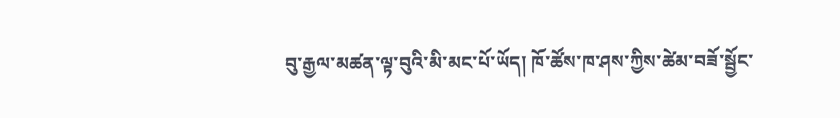བུ་རྒྱལ་མཚན་ལྟ་བུའི་མི་མང་པོ་ཡོད། ཁོ་ཚོས་ཁ་ཤས་ཀྱིས་ཚེམ་བཟོ་སྦྱོང་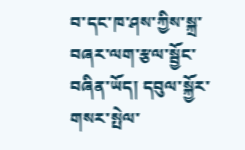བ་དང་ཁ་ཤས་ཀྱིས་སྐྲ་བཞར་ལག་རྩལ་སྦྱོང་བཞིན་ཡོད། དབུལ་སྐྱོར་གསར་སྤེལ་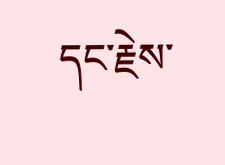དང་རྗེས་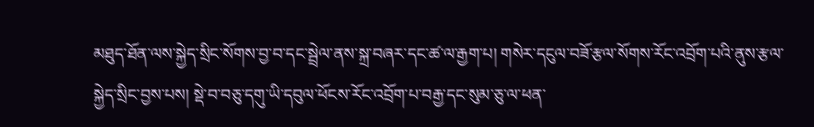མཐུད་ཐོན་ལས་སྐྱེད་སྲིང་སོགས་བྱ་བ་དང་སྦྲེལ་ནས་སྐྲ་བཞར་དང་ཚ་ལ་རྒྱག་པ། གསེར་དངུལ་བཟོ་རྩལ་སོགས་རོང་འབྲོག་པའི་ནུས་རྩལ་སྐྱེད་སྲིང་བྱས་པས། སྡེ་བ་བཅུ་དགུ་ཡི་དབུལ་ཕོངས་རོང་འབྲོག་པ་བརྒྱ་དང་སུམ་ཅུ་ལ་ཕན་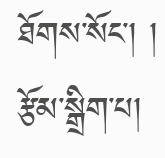ཐོགས་སོང་། །
རྩོམ་སྒྲིག་པ།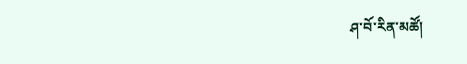ཤ་བོ་རིན་མཚོ།